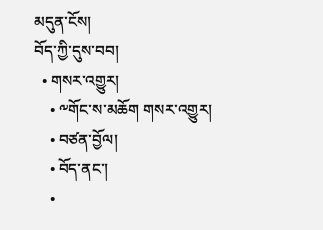མདུན་ངོས།
བོད་ཀྱི་དུས་བབ།
  • གསར་འགྱུར།
    • ༸གོང་ས་མཆོག གསར་འགྱུར།
    • བཙན་བྱོལ།
    • བོད་ནང་།
    •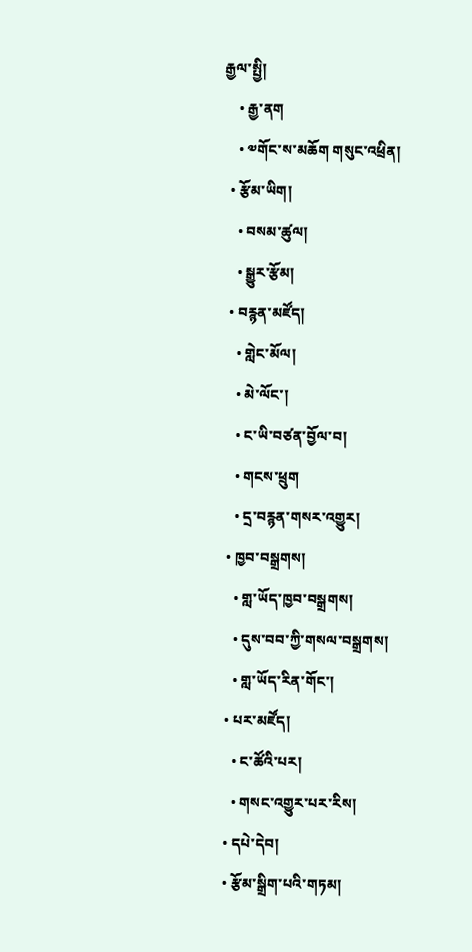རྒྱལ་སྤྱི།
    • རྒྱ་ནག
    • ༧གོང་ས་མཆོག གསུང་འཕྲིན།
  • རྩོམ་ཡིག།
    • བསམ་ཚུལ།
    • སྒྱུར་རྩོམ།
  • བརྙན་མཛོད།
    • གླེང་མོལ།
    • མེ་ལོང་།
    • ང་ཡི་བཙན་བྱོལ་བ།
    • གངས་ཕྲུག
    • དྲ་བརྙན་གསར་འགྱུར།
  • ཁྱབ་བསྒྲགས།
    • གླ་ཡོད་ཁྱབ་བསྒྲགས།
    • དུས་བབ་ཀྱི་གསལ་བསྒྲགས།
    • གླ་ཡོད་རིན་གོང་།
  • པར་མཛོད།
    • ང་ཚོའི་པར།
    • གསང་འགྱུར་པར་རིས།
  • དཔེ་དེབ།
  • རྩོམ་སྒྲིག་པའི་གཏམ།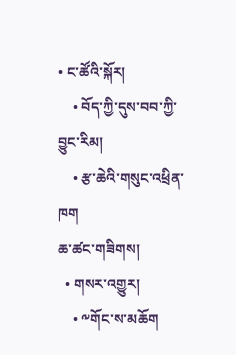• ང་ཚོའི་སྐོར།
    • བོད་ཀྱི་དུས་བབ་ཀྱི་བྱུང་རིམ།
    • རྩ་ཆེའི་གསུང་འཕྲིན་ཁག
ཆ་ཚང་གཟིགས།
  • གསར་འགྱུར།
    • ༸གོང་ས་མཆོག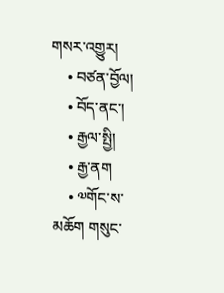གསར་འགྱུར།
    • བཙན་བྱོལ།
    • བོད་ནང་།
    • རྒྱལ་སྤྱི།
    • རྒྱ་ནག
    • ༧གོང་ས་མཆོག གསུང་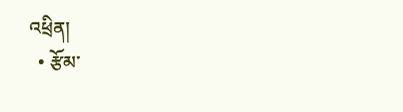འཕྲིན།
  • རྩོམ་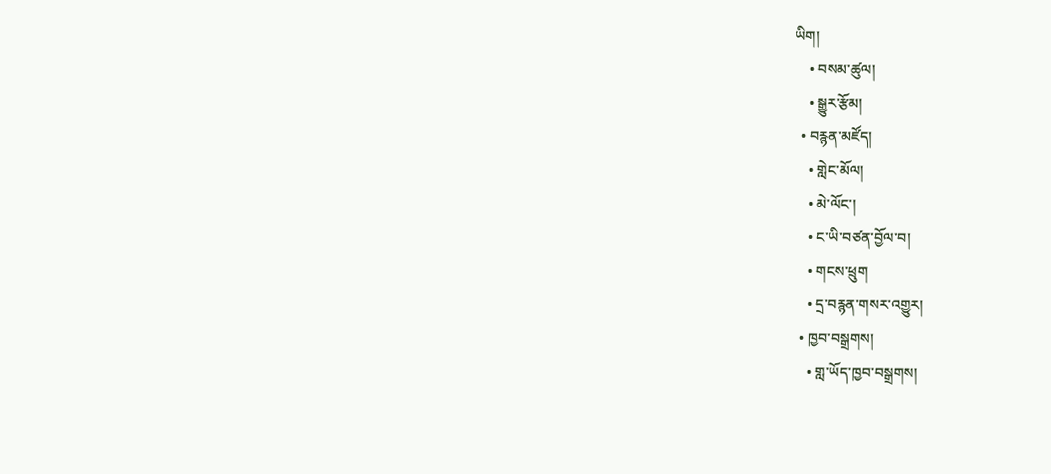ཡིག།
    • བསམ་ཚུལ།
    • སྒྱུར་རྩོམ།
  • བརྙན་མཛོད།
    • གླེང་མོལ།
    • མེ་ལོང་།
    • ང་ཡི་བཙན་བྱོལ་བ།
    • གངས་ཕྲུག
    • དྲ་བརྙན་གསར་འགྱུར།
  • ཁྱབ་བསྒྲགས།
    • གླ་ཡོད་ཁྱབ་བསྒྲགས།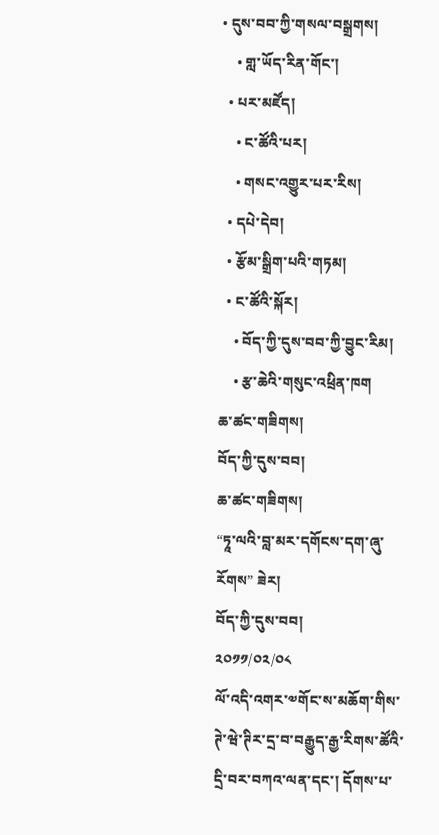• དུས་བབ་ཀྱི་གསལ་བསྒྲགས།
    • གླ་ཡོད་རིན་གོང་།
  • པར་མཛོད།
    • ང་ཚོའི་པར།
    • གསང་འགྱུར་པར་རིས།
  • དཔེ་དེབ།
  • རྩོམ་སྒྲིག་པའི་གཏམ།
  • ང་ཚོའི་སྐོར།
    • བོད་ཀྱི་དུས་བབ་ཀྱི་བྱུང་རིམ།
    • རྩ་ཆེའི་གསུང་འཕྲིན་ཁག
ཆ་ཚང་གཟིགས།
བོད་ཀྱི་དུས་བབ།
ཆ་ཚང་གཟིགས།
“ཏཱ་ལའི་བླ་མར་དགོངས་དག་ཞུ་རོགས” ཟེར།
བོད་ཀྱི་དུས་བབ།
༢༠༡༡/༠༢/༠༨
ལོ་འདི་འགར་༧གོང་ས་མཆོག་གིས་ཊེ་ཝེ་ཊིར་དྲ་བ་བརྒྱུད་རྒྱ་རིགས་ཚོའི་དྲི་བར་བཀའ་ལན་དང་། དོགས་པ་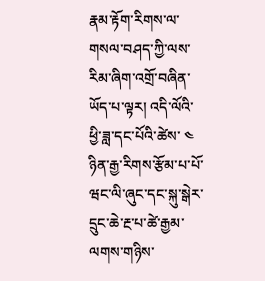རྣམ་རྟོག་རིགས་ལ་གསལ་བཤད་ཀྱི་ལས་རིམ་ཞིག་འགྲོ་བཞིན་ཡོད་པ་ལྟར། འདི་ལོའི་ཕྱི་ཟླ་དང་པོའི་ཚེས་ ༤ ཉིན་རྒྱ་རིགས་རྩོམ་པ་པོ་ཝང་ལི་ཞུང་དང་སྐུ་སྒེར་དྲུང་ཆེ་རྔ་པ་ཚེ་རྒྱམ་ལགས་གཉིས་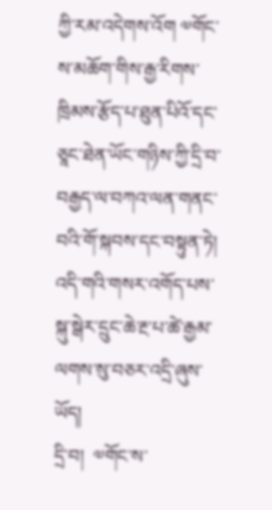ཀྱི་རམ་འདེགས་འོག ༧གོང་ས་མཆོག་གིས་རྒྱ་རིགས་ཁྲིམས་རྩོད་པ་ཐུན་པིའོ་དང་ཅཱང་ཐེན་ཡོང་གཉིས་ཀྱི་དྲི་བ་བརྒྱད་ལ་བཀའ་ལན་གནང་བའི་གོ་སྐབས་དང་བསྟུན་ཏེ། འདི་གའི་གསར་འགོད་པས་སྐུ་སྒེར་དྲུང་ཆེ་རྔ་པ་ཚེ་རྒྱམ་ལགས་སུ་བཅར་འདྲི་ཞུས་ཡོད།
དྲི་བ།  ༧གོང་ས་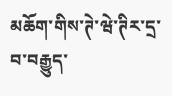མཆོག་གིས་ཊེ་ཝེ་ཊིར་དྲ་བ་བརྒྱུད་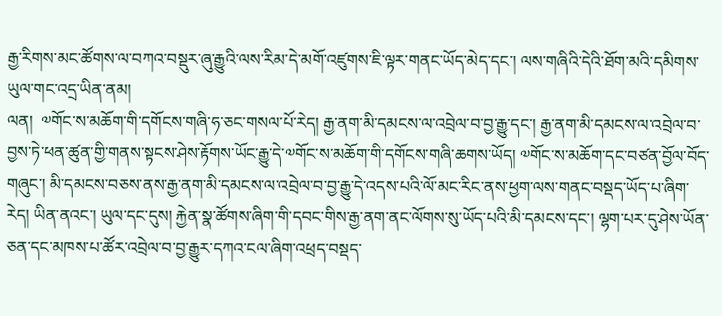རྒྱ་རིགས་མང་ཚོགས་ལ་བཀའ་བསྡུར་ཞུ་རྒྱུའི་ལས་རིམ་དེ་མགོ་འཛུགས་ཇི་ལྟར་གནང་ཡོད་མེད་དང་། ལས་གཞིའི་དེའི་ཐོག་མའི་དམིགས་ཡུལ་གང་འདྲ་ཡིན་ནམ།
ལན།  ༧གོང་ས་མཆོག་གི་དགོངས་གཞི་ཧ་ཅང་གསལ་པོ་རེད། རྒྱ་ནག་མི་དམངས་ལ་འབྲེལ་བ་བྱ་རྒྱུ་དང་། རྒྱ་ནག་མི་དམངས་ལ་འབྲེལ་བ་བྱས་ཏེ་ཕན་ཚུན་གྱི་གནས་སྟངས་ཤེས་རྟོགས་ཡོང་རྒྱུ་དེ་༧གོང་ས་མཆོག་གི་དགོངས་གཞི་ཆགས་ཡོད། ༧གོང་ས་མཆོག་དང་བཙན་བྱོལ་བོད་གཞུང་། མི་དམངས་བཅས་ནས་རྒྱ་ནག་མི་དམངས་ལ་འབྲེལ་བ་བྱ་རྒྱུ་དེ་འདས་པའི་ལོ་མང་རིང་ནས་ཕྱག་ལས་གནང་བསྡད་ཡོད་པ་ཞིག་རེད། ཡིན་ནའང་། ཡུལ་དང་དུས། རྐྱེན་སྣ་ཚོགས་ཞིག་གི་དབང་གིས་རྒྱ་ནག་ནང་ལོགས་སུ་ཡོད་པའི་མི་དམངས་དང་། ལྷག་པར་དུ་ཤེས་ཡོན་ཅན་དང་མཁས་པ་ཚོར་འབྲེལ་བ་བྱ་རྒྱུར་དཀའ་ངལ་ཞིག་འཕྲད་བསྡད་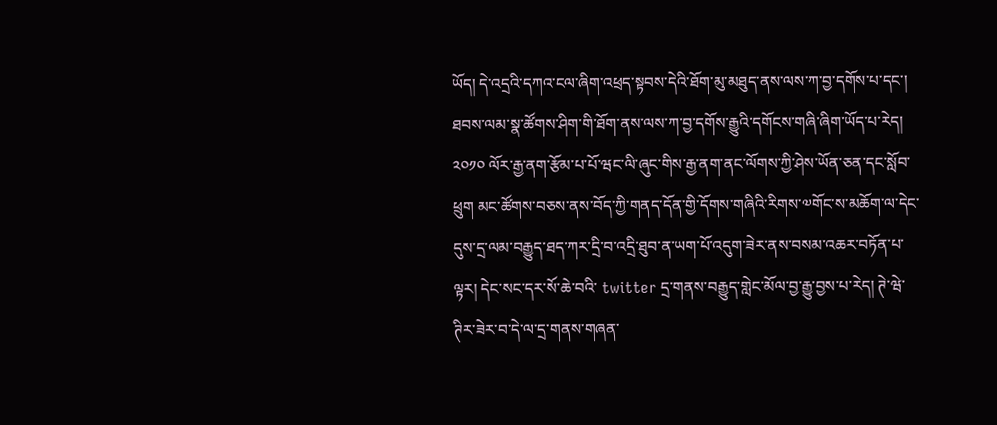ཡོད། དེ་འདྲའི་དཀའ་ངལ་ཞིག་འཕྲད་སྟབས་དེའི་ཐོག་མུ་མཐུད་ནས་ལས་ཀ་བྱ་དགོས་པ་དང་། ཐབས་ལམ་སྣ་ཚོགས་ཤིག་གི་ཐོག་ནས་ལས་ཀ་བྱ་དགོས་རྒྱུའི་དགོངས་གཞི་ཞིག་ཡོད་པ་རེད། ༢༠༡༠ ལོར་རྒྱ་ནག་རྩོམ་པ་པོ་ཝང་ལི་ཞུང་གིས་རྒྱ་ནག་ནང་ལོགས་ཀྱི་ཤེས་ཡོན་ཅན་དང་སློབ་ཕྲུག མང་ཚོགས་བཅས་ནས་བོད་ཀྱི་གནད་དོན་གྱི་དོགས་གཞིའི་རིགས་༧གོང་ས་མཆོག་ལ་དེང་དུས་དྲ་ལམ་བརྒྱུད་ཐད་ཀར་དྲི་བ་འདྲི་ཐུབ་ན་ཡག་པོ་འདུག་ཟེར་ནས་བསམ་འཆར་བཏོན་པ་ལྟར། དེང་སང་དར་སོ་ཆེ་བའི་ twitter དྲ་གནས་བརྒྱུད་གླེང་མོལ་བྱ་རྒྱུ་བྱས་པ་རེད། ཊེ་ཝེ་ཊིར་ཟེར་བ་དེ་ལ་དྲ་གནས་གཞན་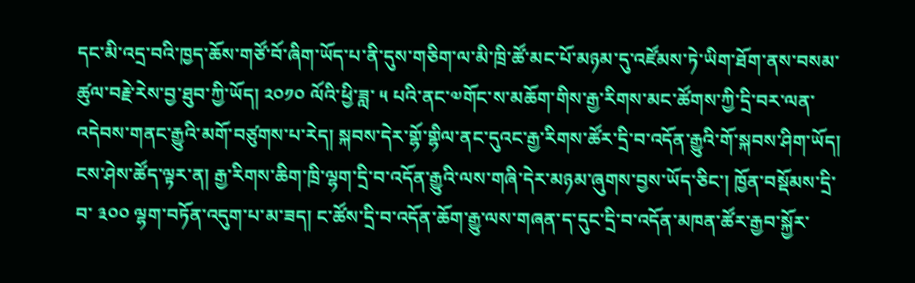དང་མི་འདྲ་བའི་ཁྱད་ཆོས་གཙོ་བོ་ཞིག་ཡོད་པ་ནི་དུས་གཅིག་ལ་མི་ཁྲི་ཚོ་མང་པོ་མཉམ་དུ་འཛོམས་ཏེ་ཡིག་ཐོག་ནས་བསམ་ཚུལ་བརྗེ་རེས་བྱ་ཐུབ་ཀྱི་ཡོད། ༢༠༡༠ ལོའི་ཕྱི་ཟླ་ ༥ པའི་ནང་༧གོང་ས་མཆོག་གིས་རྒྱ་རིགས་མང་ཚོགས་ཀྱི་དྲི་བར་ལན་འདེབས་གནང་རྒྱུའི་མགོ་བཙུགས་པ་རེད། སྐབས་དེར་གྷོ་གྷིལ་ནང་དུའང་རྒྱ་རིགས་ཚོར་དྲི་བ་འདོན་རྒྱུའི་གོ་སྐབས་ཤིག་ཡོད། ངས་ཤེས་ཚོད་ལྟར་ན། རྒྱ་རིགས་ཆིག་ཁྲི་ལྷག་དྲི་བ་འདོན་རྒྱུའི་ལས་གཞི་དེར་མཉམ་ཞུགས་བྱས་ཡོད་ཅིང་། ཁྱོན་བསྡོམས་དྲི་བ་ ༣༠༠ ལྷག་བཏོན་འདུག་པ་མ་ཟད། ང་ཚོས་དྲི་བ་འདོན་ཆོག་རྒྱུ་ལས་གཞན་ད་དུང་དྲི་བ་འདོན་མཁན་ཚོར་རྒྱབ་སྐྱོར་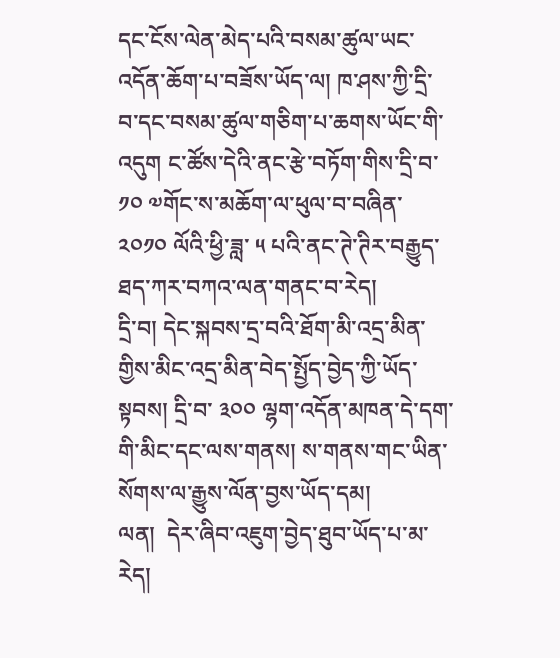དང་ངོས་ལེན་མེད་པའི་བསམ་ཚུལ་ཡང་འདོན་ཆོག་པ་བཟོས་ཡོད་ལ། ཁ་ཤས་ཀྱི་དྲི་བ་དང་བསམ་ཚུལ་གཅིག་པ་ཆགས་ཡོང་གི་འདུག ང་ཚོས་དེའི་ནང་རྩེ་བཏོག་གིས་དྲི་བ་ ༡༠ ༧གོང་ས་མཆོག་ལ་ཕུལ་བ་བཞིན་ ༢༠༡༠ ལོའི་ཕྱི་ཟླ་ ༥ པའི་ནང་ཊེ་ཊིར་བརྒྱུད་ཐད་ཀར་བཀའ་ལན་གནང་བ་རེད།
དྲི་བ། དེང་སྐབས་དྲ་བའི་ཐོག་མི་འདྲ་མིན་གྱིས་མིང་འདྲ་མིན་བེད་སྤྱོད་བྱེད་ཀྱི་ཡོད་སྟབས། དྲི་བ་ ༣༠༠ ལྷག་འདོན་མཁན་དེ་དག་གི་མིང་དང་ལས་གནས། ས་གནས་གང་ཡིན་སོགས་ལ་རྒྱུས་ལོན་བྱས་ཡོད་དམ།
ལན།  དེར་ཞིབ་འཇུག་བྱེད་ཐུབ་ཡོད་པ་མ་རེད།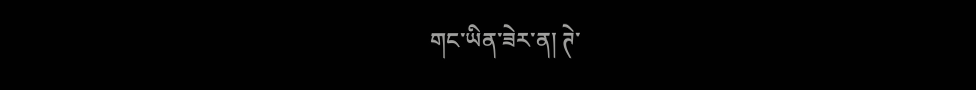གང་ཡིན་ཟེར་ན། ཊེ་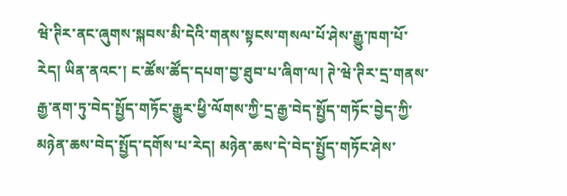ཝེ་ཊིར་ནང་ཞུགས་སྐབས་མི་དེའི་གནས་སྟངས་གསལ་པོ་ཤེས་རྒྱུ་ཁག་པོ་རེད། ཡིན་ནའང་། ང་ཚོས་ཚོད་དཔག་བྱ་ཐུབ་པ་ཞིག་ལ། ཊེ་ཝེ་ཊིར་དྲ་གནས་རྒྱ་ནག་ཏུ་བེད་སྤྱོད་གཏོང་རྒྱུར་ཕྱི་ལོགས་ཀྱི་དྲ་རྒྱ་བེད་སྤྱོད་གཏོང་བྱེད་ཀྱི་མཉེན་ཆས་བེད་སྤྱོད་དགོས་པ་རེད། མཉེན་ཆས་དེ་བེད་སྤྱོད་གཏོང་ཤེས་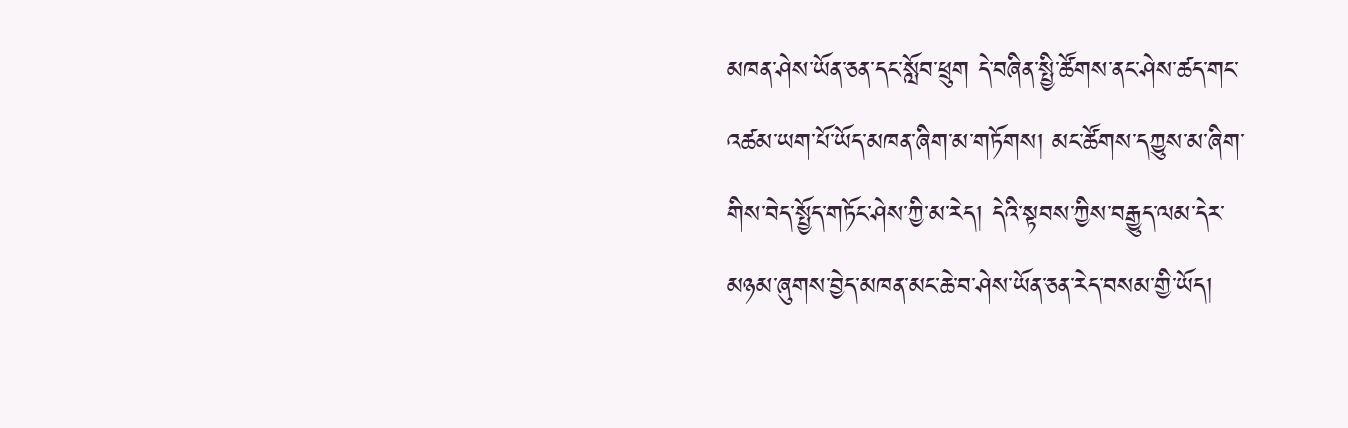མཁན་ཤེས་ཡོན་ཅན་དང་སློབ་ཕྲུག དེ་བཞིན་སྤྱི་ཚོགས་ནང་ཤེས་ཚད་གང་འཚམ་ཡག་པོ་ཡོད་མཁན་ཞིག་མ་གཏོགས། མང་ཚོགས་དཀྱུས་མ་ཞིག་གིས་བེད་སྤྱོད་གཏོང་ཤེས་ཀྱི་མ་རེད། དེའི་སྟབས་ཀྱིས་བརྒྱུད་ལམ་དེར་མཉམ་ཞུགས་བྱེད་མཁན་མང་ཆེ་བ་ཤེས་ཡོན་ཅན་རེད་བསམ་གྱི་ཡོད།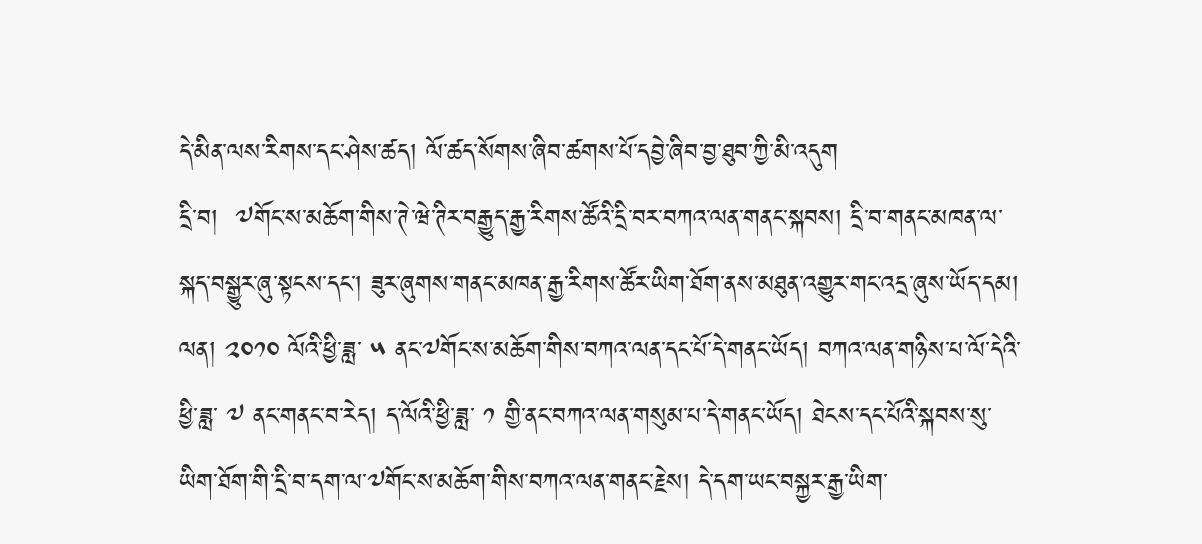དེ་མིན་ལས་རིགས་དང་ཤེས་ཚད། ལོ་ཚད་སོགས་ཞིབ་ཚགས་པོ་དབྱེ་ཞིབ་བྱ་ཐུབ་ཀྱི་མི་འདུག
དྲི་བ།  ༧གོང་ས་མཆོག་གིས་ཊེ་ཝེ་ཊིར་བརྒྱུད་རྒྱ་རིགས་ཚོའི་དྲི་བར་བཀའ་ལན་གནང་སྐབས། དྲི་བ་གནང་མཁན་ལ་སྐད་བསྒྱུར་ཞུ་སྟངས་དང་། ཟུར་ཞུགས་གནང་མཁན་རྒྱ་རིགས་ཚོར་ཡིག་ཐོག་ནས་མཐུན་འགྱུར་གང་འདྲ་ཞུས་ཡོད་དམ།
ལན། ༢༠༡༠ ལོའི་ཕྱི་ཟླ་ ༥ ནང་༧གོང་ས་མཆོག་གིས་བཀའ་ལན་དང་པོ་དེ་གནང་ཡོད། བཀའ་ལན་གཉིས་པ་ལོ་དེའི་ཕྱི་ཟླ་ ༧ ནང་གནང་བ་རེད། ད་ལོའི་ཕྱི་ཟླ་ ༡ གྱི་ནང་བཀའ་ལན་གསུམ་པ་དེ་གནང་ཡོད། ཐེངས་དང་པོའི་སྐབས་སུ་ཡིག་ཐོག་གི་དྲི་བ་དག་ལ་༧གོང་ས་མཆོག་གིས་བཀའ་ལན་གནང་རྗེས། དེ་དག་ཡང་བསྐྱར་རྒྱ་ཡིག་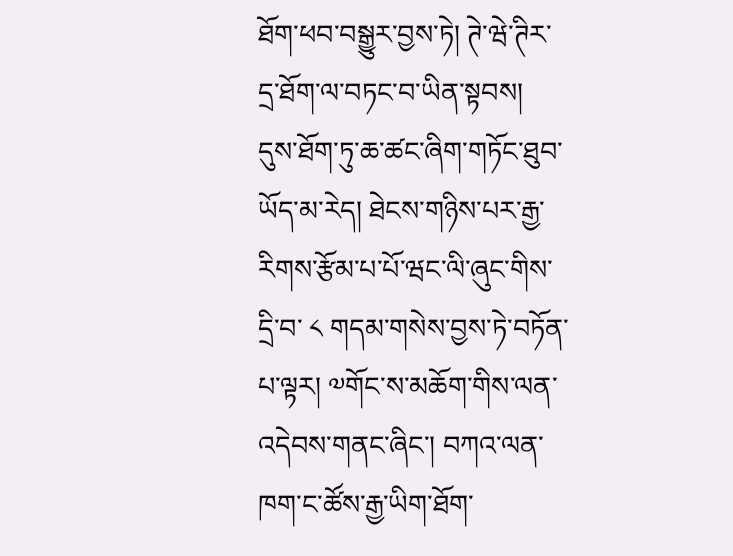ཐོག་ཕབ་བསྒྱུར་བྱས་ཏེ། ཊེ་ཝེ་ཊིར་དྲ་ཐོག་ལ་བཏང་བ་ཡིན་སྟབས། དུས་ཐོག་ཏུ་ཆ་ཚང་ཞིག་གཏོང་ཐུབ་ཡོད་མ་རེད། ཐེངས་གཉིས་པར་རྒྱ་རིགས་རྩོམ་པ་པོ་ཝང་ལི་ཞུང་གིས་དྲི་བ་ ༨ གདམ་གསེས་བྱས་ཏེ་བཏོན་པ་ལྟར། ༧གོང་ས་མཆོག་གིས་ལན་འདེབས་གནང་ཞིང་། བཀའ་ལན་ཁག་ང་ཚོས་རྒྱ་ཡིག་ཐོག་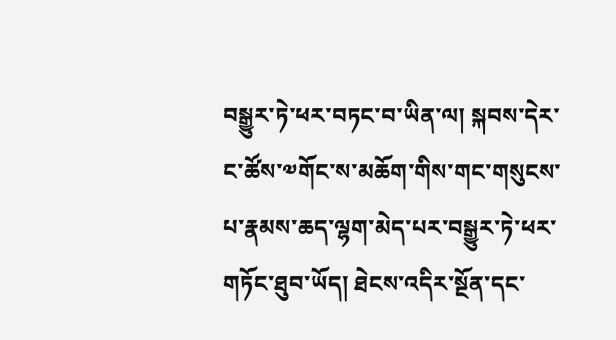བསྒྱུར་ཏེ་ཕར་བཏང་བ་ཡིན་ལ། སྐབས་དེར་ང་ཚོས་༧གོང་ས་མཆོག་གིས་གང་གསུངས་པ་རྣམས་ཆད་ལྷག་མེད་པར་བསྒྱུར་ཏེ་ཕར་གཏོང་ཐུབ་ཡོད། ཐེངས་འདིར་སྔོན་དང་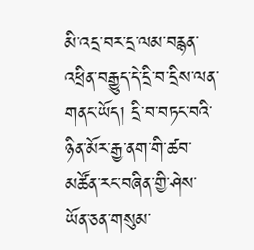མི་འདྲ་བར་དྲ་ལམ་བརྙན་འཕྲིན་བརྒྱུད་དེ་དྲི་བ་དྲིས་ལན་གནང་ཡོད། དྲི་བ་བཏང་བའི་ཉིན་མོར་རྒྱ་ནག་གི་ཚབ་མཚོན་རང་བཞིན་གྱི་ཤེས་ཡོན་ཅན་གསུམ་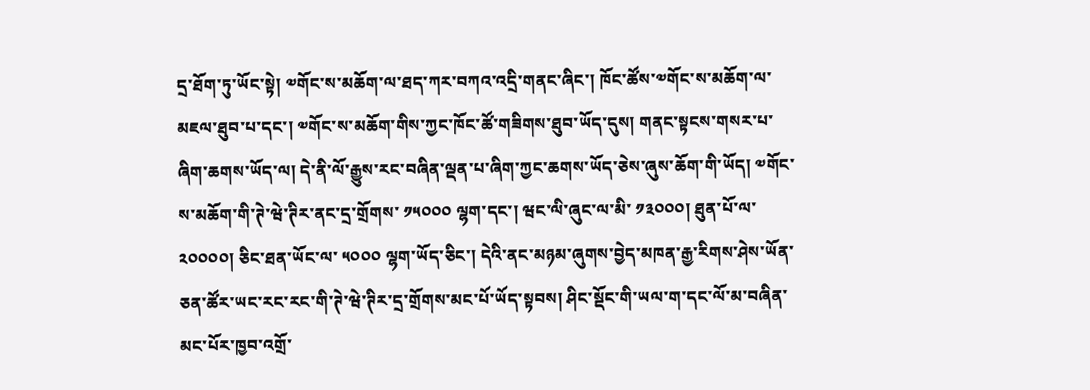དྲ་ཐོག་ཏུ་ཡོང་སྟེ། ༧གོང་ས་མཆོག་ལ་ཐད་ཀར་བཀའ་འདྲི་གནང་ཞིང་། ཁོང་ཚོས་༧གོང་ས་མཆོག་ལ་མཇལ་ཐུབ་པ་དང་། ༧གོང་ས་མཆོག་གིས་ཀྱང་ཁོང་ཚོ་གཟིགས་ཐུབ་ཡོད་དུས། གནང་སྟངས་གསར་པ་ཞིག་ཆགས་ཡོད་ལ། དེ་ནི་ལོ་རྒྱུས་རང་བཞིན་ལྡན་པ་ཞིག་ཀྱང་ཆགས་ཡོད་ཅེས་ཞུས་ཆོག་གི་ཡོད། ༧གོང་ས་མཆོག་གི་ཊེ་ཝེ་ཊིར་ནང་དྲ་གྲོགས་ ༡༥༠༠༠ ལྷག་དང་། ཝང་ལི་ཞུང་ལ་མི་ ༡༣༠༠༠། ཐུན་པོ་ལ་ ༢༠༠༠༠། ཅིང་ཐན་ཡོང་ལ་ ༥༠༠༠ ལྷག་ཡོད་ཅིང་། དེའི་ནང་མཉམ་ཞུགས་བྱེད་མཁན་རྒྱ་རིགས་ཤེས་ཡོན་ཅན་ཚོར་ཡང་རང་རང་གི་ཊེ་ཝེ་ཊིར་དྲ་གྲོགས་མང་པོ་ཡོད་སྟབས། ཤིང་སྡོང་གི་ཡལ་ག་དང་ལོ་མ་བཞིན་མང་པོར་ཁྱབ་འགྲོ་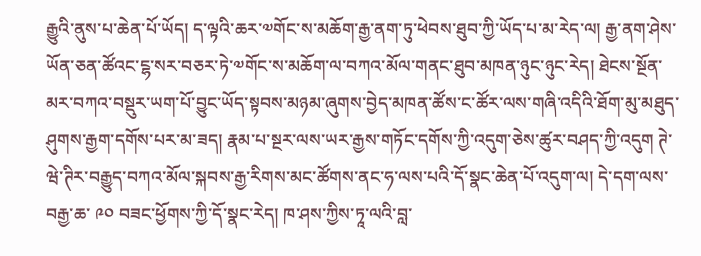རྒྱུའི་ནུས་པ་ཆེན་པོ་ཡོད། ད་ལྟའི་ཆར་༧གོང་ས་མཆོག་རྒྱ་ནག་ཏུ་ཕེབས་ཐུབ་ཀྱི་ཡོད་པ་མ་རེད་ལ། རྒྱ་ནག་ཤེས་ཡོན་ཅན་ཚོའང་ངྷ་སར་བཅར་ཏེ་༧གོང་ས་མཆོག་ལ་བཀའ་མོལ་གནང་ཐུབ་མཁན་ཉུང་ཉུང་རེད། ཐེངས་སྔོན་མར་བཀའ་བསྡུར་ཡག་པོ་བྱུང་ཡོད་སྟབས་མཉམ་ཞུགས་བྱེད་མཁན་ཚོས་ང་ཚོར་ལས་གཞི་འདིའི་ཐོག་མུ་མཐུད་ཤུགས་རྒྱག་དགོས་པར་མ་ཟད། རྣམ་པ་སྔར་ལས་ཡར་རྒྱས་གཏོང་དགོས་ཀྱི་འདུག་ཅེས་ཚུར་བཤད་ཀྱི་འདུག ཊེ་ཝེ་ཊིར་བརྒྱུད་བཀའ་མོལ་སྐབས་རྒྱ་རིགས་མང་ཚོགས་ནང་ཧ་ལས་པའི་དོ་སྣང་ཆེན་པོ་འདུག་ལ། དེ་དག་ལས་བརྒྱ་ཆ་ ༩༠ བཟང་ཕྱོགས་ཀྱི་དོ་སྣང་རེད། ཁ་ཤས་ཀྱིས་ཏཱ་ལའི་བླ་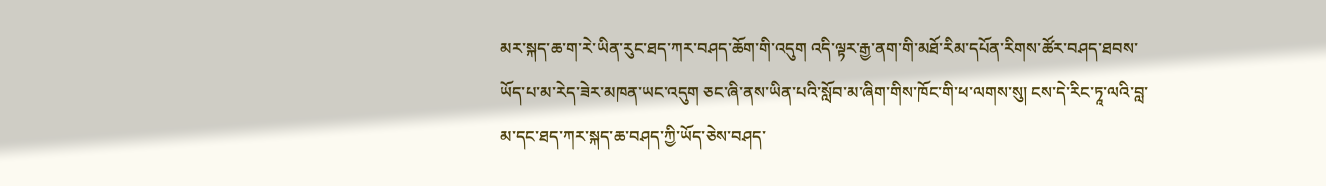མར་སྐད་ཆ་ག་རེ་ཡིན་རུང་ཐད་ཀར་བཤད་ཆོག་གི་འདུག འདི་ལྟར་རྒྱ་ནག་གི་མཐོ་རིམ་དཔོན་རིགས་ཚོར་བཤད་ཐབས་ཡོད་པ་མ་རེད་ཟེར་མཁན་ཡང་འདུག ཅང་ཞི་ནས་ཡིན་པའི་སློབ་མ་ཞིག་གིས་ཁོང་གི་ཕ་ལགས་སུ། ངས་དེ་རིང་ཏཱ་ལའི་བླ་མ་དང་ཐད་ཀར་སྐད་ཆ་བཤད་ཀྱི་ཡོད་ཅེས་བཤད་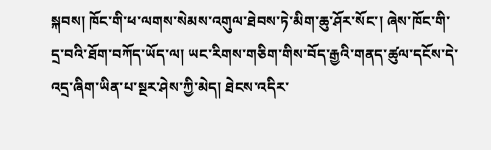སྐབས། ཁོང་གི་ཕ་ལགས་སེམས་འགུལ་ཐེབས་ཏེ་མིག་ཆུ་ཤོར་སོང་། ཞེས་ཁོང་གི་དྲ་བའི་ཐོག་བཀོད་ཡོད་ལ། ཡང་རིགས་གཅིག་གིས་བོད་རྒྱའི་གནད་ཚུལ་དངོས་དེ་འདྲ་ཞིག་ཡིན་པ་སྔར་ཤེས་ཀྱི་མེད། ཐེངས་འདིར་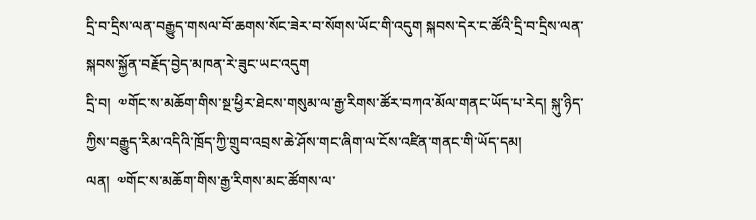དྲི་བ་དྲིས་ལན་བརྒྱུད་གསལ་བོ་ཆགས་སོང་ཟེར་བ་སོགས་ཡོང་གི་འདུག སྐབས་དེར་ང་ཚོའི་དྲི་བ་དྲིས་ལན་སྐབས་སྐྱོན་བརྗོད་བྱེད་མཁན་རེ་ཟུང་ཡང་འདུག
དྲི་བ།  ༧གོང་ས་མཆོག་གིས་སྔ་ཕྱིར་ཐེངས་གསུམ་ལ་རྒྱ་རིགས་ཚོར་བཀའ་མོལ་གནང་ཡོད་པ་རེད། སྐུ་ཉིད་ཀྱིས་བརྒྱུད་རིམ་འདིའི་ཁྲོད་ཀྱི་གྲུབ་འབྲས་ཆེ་ཤོས་གང་ཞིག་ལ་ངོས་འཛིན་གནང་གི་ཡོད་དམ།
ལན།  ༧གོང་ས་མཆོག་གིས་རྒྱ་རིགས་མང་ཚོགས་ལ་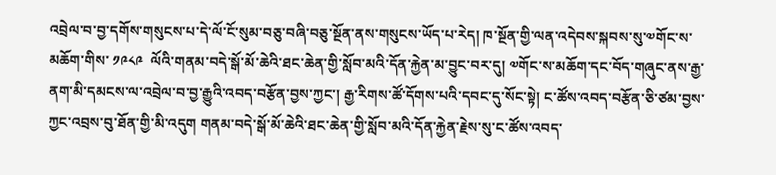འབྲེལ་བ་བྱ་དགོས་གསུངས་པ་དེ་ལོ་ངོ་སུམ་བཅུ་བཞི་བཅུ་སྔོན་ནས་གསུངས་ཡོད་པ་རེད། ཁ་སྔོན་གྱི་ལན་འདེབས་སྐབས་སུ་༧གོང་ས་མཆོག་གིས་ ༡༩༨༩  ལོའི་གནམ་བདེ་སྒོ་མོ་ཆེའི་ཐང་ཆེན་གྱི་སློབ་མའི་དོན་རྐྱེན་མ་བྱུང་བར་དུ། ༧གོང་ས་མཆོག་དང་བོད་གཞུང་ནས་རྒྱ་ནག་མི་དམངས་ལ་འབྲེལ་བ་བྱ་རྒྱུའི་འབད་བརྩོན་བྱས་ཀྱང་། རྒྱ་རིགས་ཚོ་དོགས་པའི་དབང་དུ་སོང་སྟེ། ང་ཚོས་འབད་བརྩོན་ཅི་ཙམ་བྱས་ཀྱང་འབྲས་བུ་ཐོན་གྱི་མི་འདུག གནམ་བདེ་སྒོ་མོ་ཆེའི་ཐང་ཆེན་གྱི་སློབ་མའི་དོན་རྐྱེན་རྗེས་སུ་ང་ཚོས་འབད་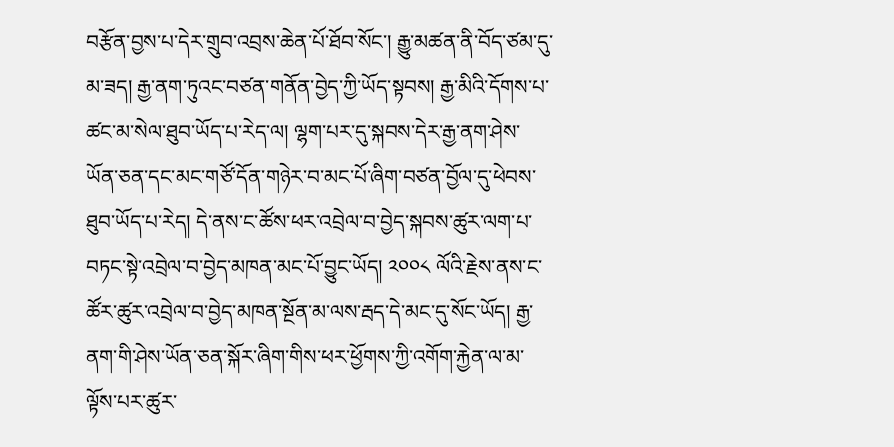བརྩོན་བྱས་པ་དེར་གྲུབ་འབྲས་ཆེན་པོ་ཐོབ་སོང་། རྒྱུ་མཚན་ནི་བོད་ཙམ་དུ་མ་ཟད། རྒྱ་ནག་ཏུའང་བཙན་གནོན་བྱེད་ཀྱི་ཡོད་སྟབས། རྒྱ་མིའི་དོགས་པ་ཚང་མ་སེལ་ཐུབ་ཡོད་པ་རེད་ལ། ལྷག་པར་དུ་སྐབས་དེར་རྒྱ་ནག་ཤེས་ཡོན་ཅན་དང་མང་གཙོ་དོན་གཉེར་བ་མང་པོ་ཞིག་བཙན་བྱོལ་དུ་ཕེབས་ཐུབ་ཡོད་པ་རེད། དེ་ནས་ང་ཚོས་ཕར་འབྲེལ་བ་བྱེད་སྐབས་ཚུར་ལག་པ་བཏང་སྟེ་འབྲེལ་བ་བྱེད་མཁན་མང་པོ་བྱུང་ཡོད། ༢༠༠༨ ལོའི་རྗེས་ནས་ང་ཚོར་ཚུར་འབྲེལ་བ་བྱེད་མཁན་སྔོན་མ་ལས་རྦད་དེ་མང་དུ་སོང་ཡོད། རྒྱ་ནག་གི་ཤེས་ཡོན་ཅན་སྐོར་ཞིག་གིས་ཕར་ཕྱོགས་ཀྱི་འགོག་རྐྱེན་ལ་མ་ལྟོས་པར་ཚུར་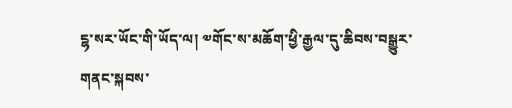ངྷ་སར་ཡོང་གི་ཡོད་ལ། ༧གོང་ས་མཆོག་ཕྱི་རྒྱལ་དུ་ཆིབས་བསྒྱུར་གནང་སྐབས་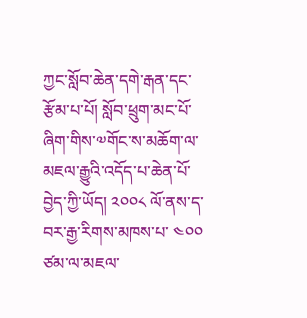ཀྱང་སློབ་ཆེན་དགེ་རྒན་དང་རྩོམ་པ་པོ། སློབ་ཕྲུག་མང་པོ་ཞིག་གིས་༧གོང་ས་མཆོག་ལ་མཇལ་རྒྱུའི་འདོད་པ་ཆེན་པོ་བྱེད་ཀྱི་ཡོད། ༢༠༠༨ ལོ་ནས་ད་བར་རྒྱ་རིགས་མཁས་པ་ ༤༠༠ ཙམ་ལ་མཇལ་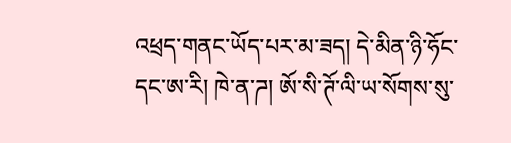འཕྲད་གནང་ཡོད་པར་མ་ཟད། དེ་མིན་ཉི་ཧོང་དང་ཨ་རི། ཁེ་ན་ཌ། ཨོ་སི་ཊོ་ལི་ཡ་སོགས་སུ་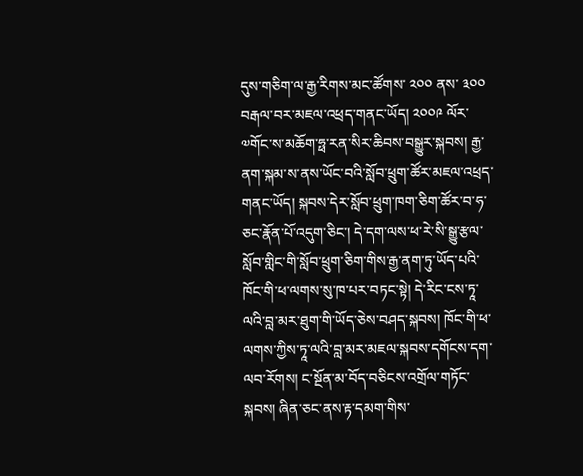དུས་གཅིག་ལ་རྒྱ་རིགས་མང་ཚོགས་ ༢༠༠ ནས་ ༣༠༠ བརྒལ་བར་མཇལ་འཕྲད་གནང་ཡོད། ༢༠༠༩ ལོར་༧གོང་ས་མཆོག་ཧྥ་རན་སིར་ཆིབས་བསྒྱུར་སྐབས། རྒྱ་ནག་སྐམ་ས་ནས་ཡོང་བའི་སློབ་ཕྲུག་ཚོར་མཇལ་འཕྲད་གནང་ཡོད། སྐབས་དེར་སློབ་ཕྲུག་ཁག་ཅིག་ཚོར་བ་ཧ་ཅང་རྣོན་པོ་འདུག་ཅིང་། དེ་དག་ལས་ཕ་རེ་སི་སྒྱུ་རྩལ་སློབ་གླིང་གི་སློབ་ཕྲུག་ཅིག་གིས་རྒྱ་ནག་ཏུ་ཡོད་པའི་ཁོང་གི་ཕ་ལགས་སུ་ཁ་པར་བཏང་སྟེ། དེ་རིང་ངས་ཏཱ་ལའི་བླ་མར་ཐུག་གི་ཡོད་ཅེས་བཤད་སྐབས། ཁོང་གི་ཕ་ལགས་ཀྱིས་ཏཱ་ལའི་བླ་མར་མཇལ་སྐབས་དགོངས་དག་ལབ་རོགས། ང་སྔོན་མ་བོད་བཅིངས་འགྲོལ་གཏོང་སྐབས། ཞིན་ཅང་ནས་རྟ་དམག་གིས་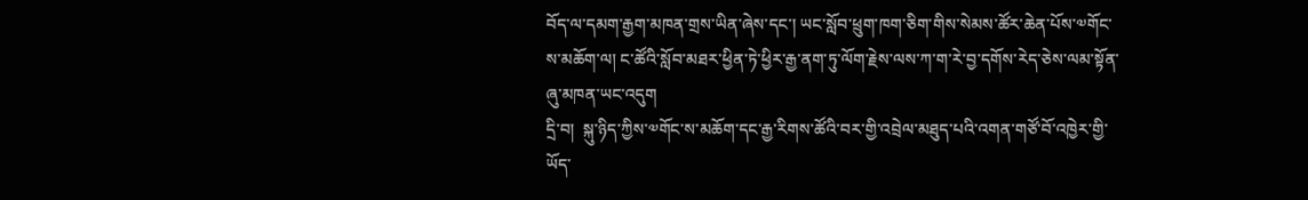བོད་ལ་དམག་རྒྱག་མཁན་གྲས་ཡིན་ཞེས་དང་། ཡང་སློབ་ཕྲུག་ཁག་ཅིག་གིས་སེམས་ཚོར་ཆེན་པོས་༧གོང་ས་མཆོག་ལ། ང་ཚོའི་སློབ་མཐར་ཕྱིན་ཏེ་ཕྱིར་རྒྱ་ནག་ཏུ་ལོག་རྗེས་ལས་ཀ་ག་རེ་བྱ་དགོས་རེད་ཅེས་ལམ་སྟོན་ཞུ་མཁན་ཡང་འདུག
དྲི་བ།  སྐུ་ཉིད་ཀྱིས་༧གོང་ས་མཆོག་དང་རྒྱ་རིགས་ཚོའི་བར་གྱི་འབྲེལ་མཐུད་པའི་འགན་གཙོ་བོ་འཁྱེར་གྱི་ཡོད་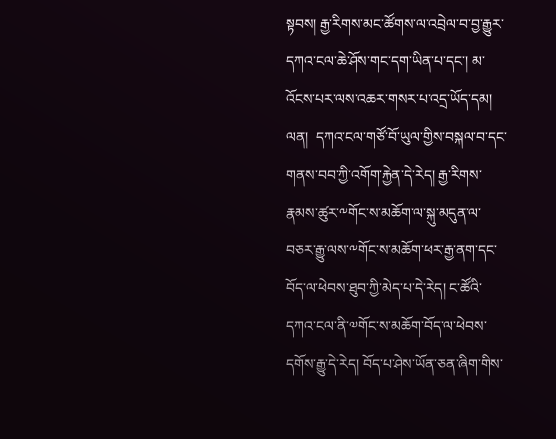སྟབས། རྒྱ་རིགས་མང་ཚོགས་ལ་འབྲེལ་བ་བྱ་རྒྱུར་དཀའ་ངལ་ཆེ་ཤོས་གང་དག་ཡིན་པ་དང་། མ་འོངས་པར་ལས་འཆར་གསར་པ་འདྲ་ཡོད་དམ།
ལན།  དཀའ་ངལ་གཙོ་བོ་ཡུལ་གྱིས་བསྐལ་བ་དང་གནས་བབ་ཀྱི་འགོག་རྐྱེན་དེ་རེད། རྒྱ་རིགས་རྣམས་ཚུར་༸གོང་ས་མཆོག་ལ་སྐུ་མདུན་ལ་བཅར་རྒྱུ་ལས་༸གོང་ས་མཆོག་ཕར་རྒྱ་ནག་དང་བོད་ལ་ཕེབས་ཐུབ་ཀྱི་མེད་པ་དེ་རེད། ང་ཚོའི་དཀའ་ངལ་ནི་༧གོང་ས་མཆོག་བོད་ལ་ཕེབས་དགོས་རྒྱུ་དེ་རེད། བོད་པ་ཤེས་ཡོན་ཅན་ཞིག་གིས་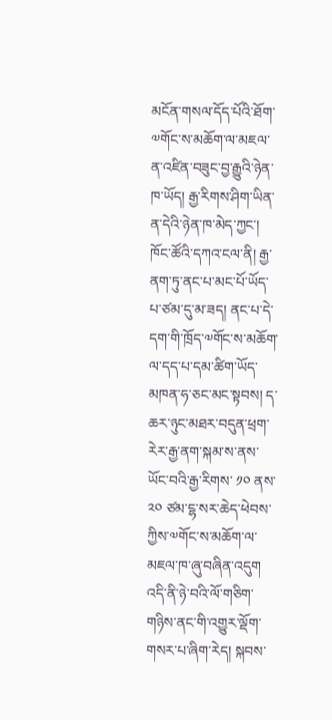མངོན་གསལ་དོད་པོའི་ཐོག་༧གོང་ས་མཆོག་ལ་མཇལ་ན་འཛིན་བཟུང་བྱ་རྒྱུའི་ཉེན་ཁ་ཡོད། རྒྱ་རིགས་ཤིག་ཡིན་ན་དེའི་ཉེན་ཁ་མེད་ཀྱང་། ཁོང་ཚོའི་དཀའ་ངལ་ནི། རྒྱ་ནག་ཏུ་ནང་པ་མང་པོ་ཡོད་པ་ཙམ་དུ་མ་ཟད། ནང་པ་དེ་དག་གི་ཁྲོད་༧གོང་ས་མཆོག་ལ་དད་པ་དམ་ཚིག་ཡོད་མཁན་ཧ་ཅང་མང་སྟབས། ད་ཆར་ཉུང་མཐར་བདུན་ཕྲག་རེར་རྒྱ་ནག་སྐམ་ས་ནས་ཡོང་བའི་རྒྱ་རིགས་ ༡༠ ནས་ ༢༠ ཙམ་ངྷ་སར་ཆེད་ཕེབས་ཀྱིས་༧གོང་ས་མཆོག་ལ་མཇལ་ཁ་ཞུ་བཞིན་འདུག འདི་ནི་ཉེ་བའི་ལོ་གཅིག་གཉིས་ནང་གི་འགྱུར་ལྡོག་གསར་པ་ཞིག་རེད། སྐབས་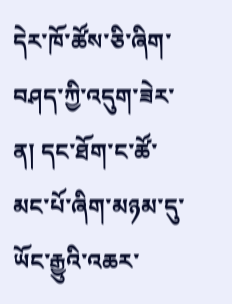དེར་ཁོ་ཚོས་ཅི་ཞིག་བཤད་ཀྱི་འདུག་ཟེར་ན། དང་ཐོག་ང་ཚོ་མང་པོ་ཞིག་མཉམ་དུ་ཡོང་རྒྱུའི་འཆར་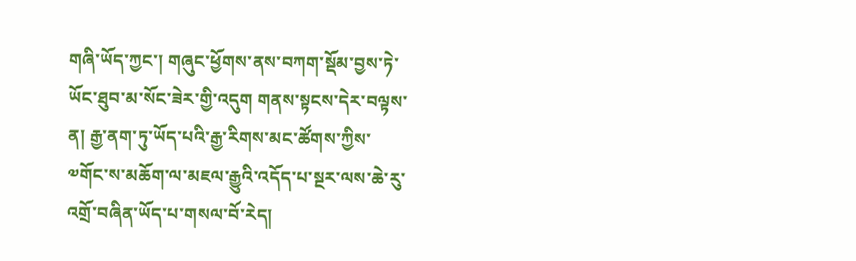གཞི་ཡོད་ཀྱང་། གཞུང་ཕྱོགས་ནས་བཀག་སྡོམ་བྱས་ཏེ་ཡོང་ཐུབ་མ་སོང་ཟེར་གྱི་འདུག གནས་སྟངས་དེར་བལྟས་ན། རྒྱ་ནག་ཏུ་ཡོད་པའི་རྒྱ་རིགས་མང་ཚོགས་ཀྱིས་༧གོང་ས་མཆོག་ལ་མཇལ་རྒྱུའི་འདོད་པ་སྔར་ལས་ཆེ་རུ་འགྲོ་བཞིན་ཡོད་པ་གསལ་བོ་རེད།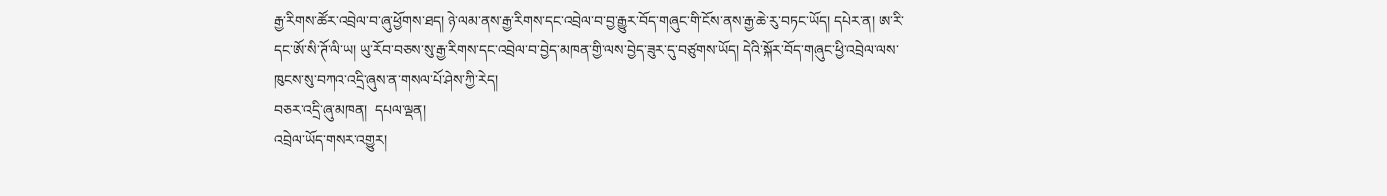རྒྱ་རིགས་ཚོར་འབྲེལ་བ་ཞུ་ཕྱོགས་ཐད། ཉེ་ལམ་ནས་རྒྱ་རིགས་དང་འབྲེལ་བ་བྱ་རྒྱུར་བོད་གཞུང་གི་ངོས་ནས་རྒྱ་ཆེ་རུ་བཏང་ཡོད། དཔེར་ན། ཨ་རི་དང་ཨོ་སི་ཊོ་ལི་ཡ། ཡུ་རོབ་བཅས་སུ་རྒྱ་རིགས་དང་འབྲེལ་བ་བྱེད་མཁན་གྱི་ལས་བྱེད་ཟུར་དུ་བཙུགས་ཡོད། དེའི་སྐོར་བོད་གཞུང་ཕྱི་འབྲེལ་ལས་ཁུངས་སུ་བཀའ་འདྲི་ཞུས་ན་གསལ་པོ་ཤེས་ཀྱི་རེད།
བཅར་འདྲི་ཞུ་མཁན།  དཔལ་ལྡན།
འབྲེལ་ཡོད་གསར་འགྱུར།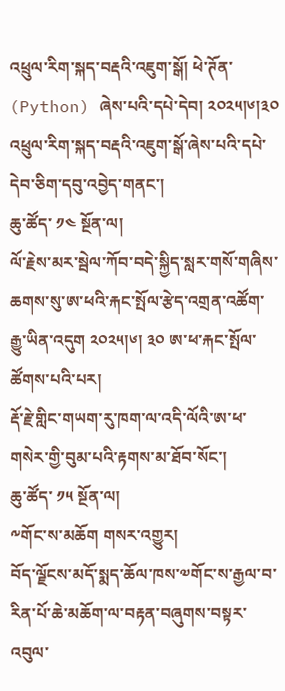འཕྲུལ་རིག་སྐད་བརྡའི་འཇུག་སྒོ། ཕེ་ཊོན་ (Python) ཞེས་པའི་དཔེ་དེབ། ༢༠༢༥།༦།༣༠
འཕྲུལ་རིག་སྐད་བརྡའི་འཇུག་སྒོ་ཞེས་པའི་དཔེ་དེབ་ཅིག་དབུ་འབྱེད་གནང་།
ཆུ་ཚོད་ ༡༤ སྔོན་ལ།
ལོ་རྗེས་མར་སྦེལ་ཀོབ་བདེ་སྐྱིད་སླར་གསོ་གཞིས་ཆགས་སུ་ཨ་ཕའི་རྐང་སྤོལ་རྩེད་འགྲན་འཚོག་རྒྱུ་ཡིན་འདུག ༢༠༢༥།༦། ༣༠ ཨ་ཕ་རྐང་སྤོལ་ཚོགས་པའི་པར།
རྡོ་རྗེ་གླིང་གཡག་རུ་ཁག་ལ་འདི་ལོའི་ཨ་ཕ་གསེར་གྱི་བུམ་པའི་རྟགས་མ་ཐོབ་སོང་།
ཆུ་ཚོད་ ༡༥ སྔོན་ལ།
༸གོང་ས་མཆོག གསར་འགྱུར།
བོད་ལྗོངས་མདོ་སྨད་ཆོལ་ཁས་༧གོང་ས་རྒྱལ་བ་རིན་པོ་ཆེ་མཆོག་ལ་བརྟན་བཞུགས་བསྟར་འབུལ་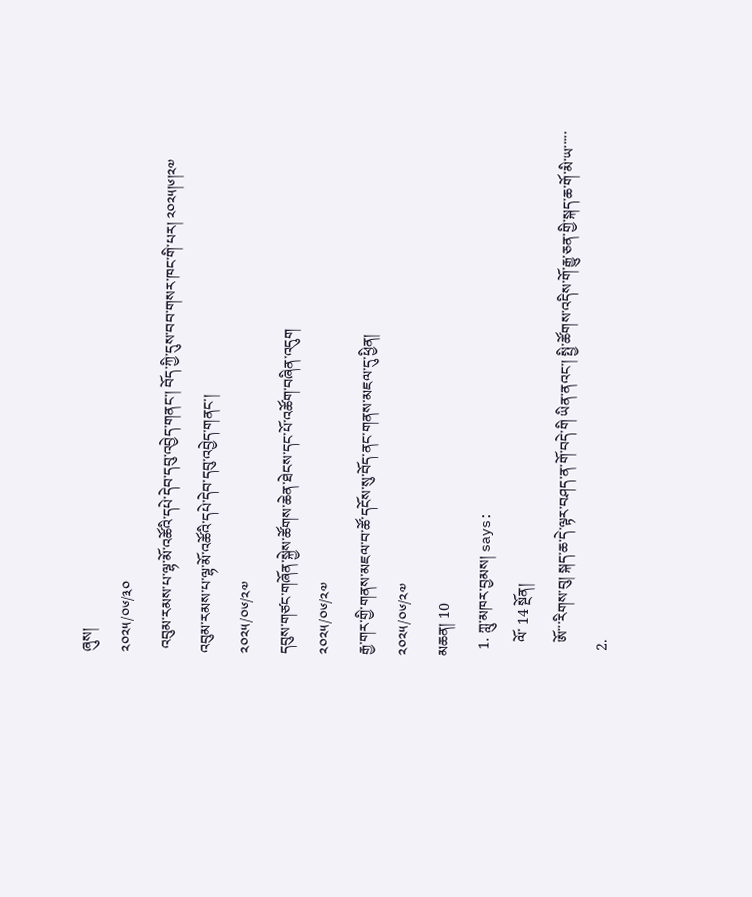ཞུས།
༢༠༢༥/༠༦/༣༠
 འབུམ་རམས་པ་ལྷ་མོ་འཚོའི་དཔེ་དེབ་དབུ་འབྱེད་གནང་། བོད་ཀྱི་དུས་བབ་གསར་ཁང་གི་པར། ༢༠༢༥།༦།༢༧
འབུམ་རམས་པ་ལྷ་མོ་འཚོའི་དཔེ་དེབ་དབུ་འབྱེད་གནང་།
༢༠༢༥/༠༦/༢༧
དབུས་གཙང་གཞོན་སྐྱེས་ཚོགས་ཆེན་ཐེངས་དང་པོ་འཚོག་བཞིན་འདུག
༢༠༢༥/༠༦/༢༧
རྒྱ་གར་གྱི་གནས་མཇལ་བ་ཚོ་དངོས་སུ་བོད་ནང་གནས་མཇལ་དུ་ཕྱིན།
༢༠༢༥/༠༦/༢༧
མཆན། 10
  1. ཀླུ་མཁར་བྱམས། says:
    ལོ་ 14 སྔོན།
    ཨོ་་་རིགས་བུ། སྐད་ཆ་དེ་ལྟར་བཤད་ན་གོ་བདེ་གི ཡིན་ནའང་། སྤྱི་ཚོགས་འདིས་གོ་རྒྱུ་ཅན་གྱི་སྐད་ཆ་གོ་མི་ཡ་་་་་
  2.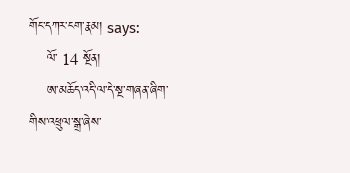གོང་དཀར་ངག་རྣམ། says:
    ལོ་ 14 སྔོན།
    ཨ་མཆོད་འདི་ལ་དེ་སྔ་གཞན་ཞིག་གིས་འཕྲུལ་སྒྲ་ཞེས་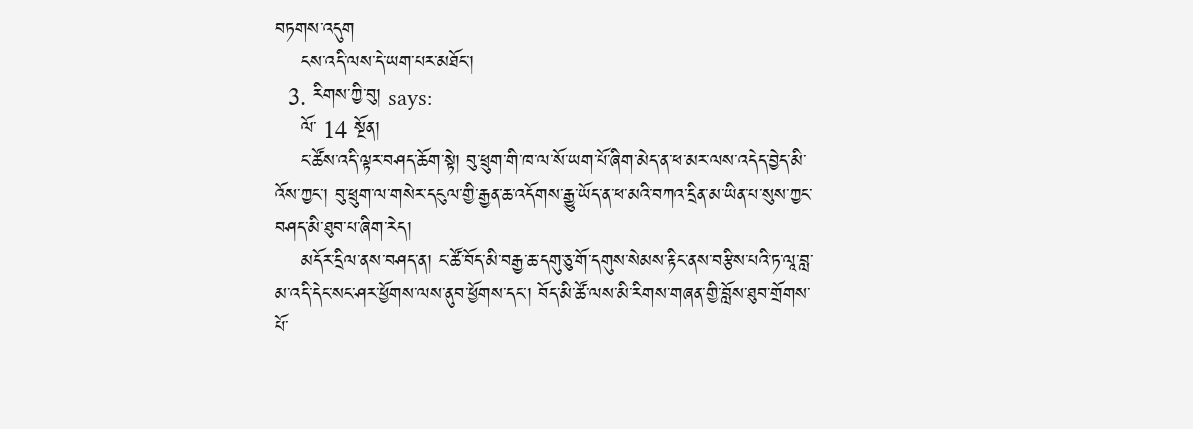བཏགས་འདུག
    ངས་འདི་ལས་དེ་ཡག་པར་མཐོང་།
  3. རིགས་ཀྱི་བུ། says:
    ལོ་ 14 སྔོན།
    ང་ཚོས་འདི་ལྟར་བཤད་ཆོག་སྟེ། བུ་ཕྲུག་གི་ཁ་ལ་སོ་ཡག་པོ་ཞིག་མེད་ན་ཕ་མར་ལས་འདེད་བྱེད་མི་འོས་ཀྱང་། བུ་ཕྲུག་ལ་གསེར་དངུལ་གྱི་རྒྱན་ཆ་འདོགས་རྒྱུ་ཡོད་ན་ཕ་མའི་བཀའ་དྲིན་མ་ཡིན་པ་སུས་ཀྱང་བཤད་མི་ཐུབ་པ་ཞིག་རེད།
    མདོར་དྲིལ་ནས་བཤད་ན། ང་ཚོ་བོད་མི་བརྒྱ་ཆ་དགུ་ཅུ་གོ་དགུས་སེམས་རྟིང་ནས་བརྩིས་པའི་ཏ་ལཱ་བླ་མ་འདི་དེང་སང་ཤར་ཕྱོགས་ལས་ནུབ་ཕྱོགས་དང་། བོད་མི་ཚོ་ལས་མི་རིགས་གཞན་གྱི་བློས་ཐུབ་གྲོགས་པོ་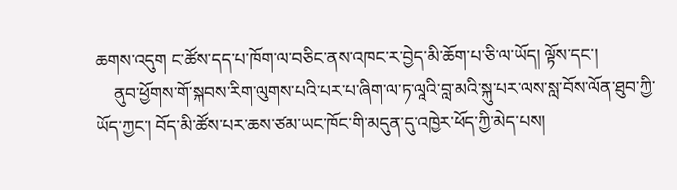ཆགས་འདུག ང་ཚོས་དད་པ་ཁོག་ལ་བཅིང་ནས་འཁང་ར་བྱེད་མི་ཆོག་པ་ཅི་ལ་ཡོད། ལྟོས་དང་།
    ནུབ་ཕྱོགས་གོ་སྐབས་རིག་ལུགས་པའི་པར་པ་ཞིག་ལ་ཏ་ལཱའི་བླ་མའི་སྐུ་པར་ལས་སླ་བོས་ལོན་ཐུབ་ཀྱི་ཡོད་ཀྱང་། བོད་མི་ཚོས་པར་ཆས་ཙམ་ཡང་ཁོང་གི་མདུན་དུ་འཁྱེར་ཕོད་ཀྱི་མེད་པས།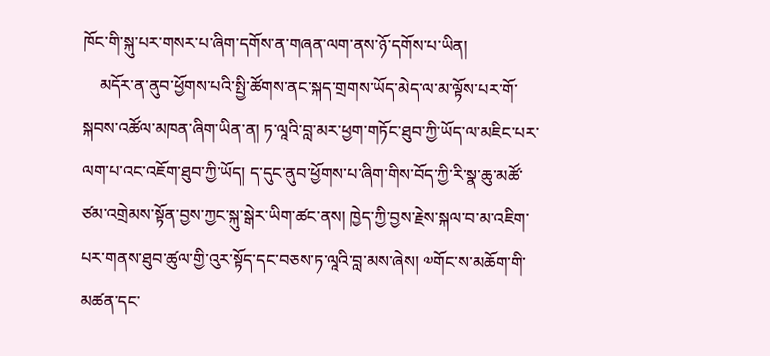ཁོང་གི་སྐུ་པར་གསར་པ་ཞིག་དགོས་ན་གཞན་ལག་ནས་ཉོ་དགོས་པ་ཡིན།
    མདོར་ན་ནུབ་ཕྱོགས་པའི་སྤྱི་ཚོགས་ནང་སྐད་གྲགས་ཡོད་མེད་ལ་མ་ལྟོས་པར་གོ་སྐབས་འཚོལ་མཁན་ཞིག་ཡིན་ན། ཏ་ལཱའི་བླ་མར་ཕྱག་གཏོང་ཐུབ་ཀྱི་ཡོད་ལ་མཇིང་པར་ལག་པ་འང་འཇོག་ཐུབ་ཀྱི་ཡོད། ད་དུང་ནུབ་ཕྱོགས་པ་ཞིག་གིས་བོད་ཀྱི་རི་སྣ་ཆུ་མཚོ་ཙམ་འགྲེམས་སྟོན་བྱས་ཀྱང་སྐུ་སྒེར་ཡིག་ཚང་ནས། ཁྱེད་ཀྱི་བྱས་རྗེས་སྐལ་བ་མ་འཇིག་པར་གནས་ཐུབ་ཚུལ་གྱི་འུར་སྟོད་དང་བཅས་ཏ་ལཱའི་བླ་མས་ཞེས། ༧གོང་ས་མཆོག་གི་མཚན་དང་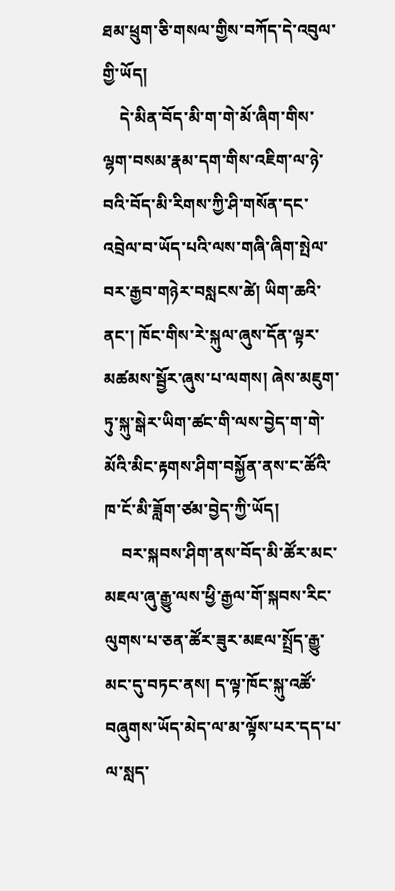ཐམ་ཕྲུག་ཅི་གསལ་གྱིས་བཀོད་དེ་འབུལ་གྱི་ཡོད།
    དེ་མིན་བོད་མི་ག་གེ་མོ་ཞིག་གིས་ལྷག་བསམ་རྣམ་དག་གིས་འཇིག་ལ་ཉེ་བའི་བོད་མི་རིགས་ཀྱི་ཤི་གསོན་དང་འབྲེལ་བ་ཡོད་པའི་ལས་གཞི་ཞིག་སྤེལ་བར་རྒྱབ་གཉེར་བསླངས་ཚེ། ཡིག་ཆའི་ནང་། ཁོང་གིས་རེ་སྐུལ་ཞུས་དོན་ལྟར་མཚམས་སྦྱོར་ཞུས་པ་ལགས། ཞེས་མཇུག་ཏུ་སྐུ་སྒེར་ཡིག་ཚང་གི་ལས་བྱེད་ག་གེ་མོའི་མིང་རྟགས་ཤིག་བསྐྱོན་ནས་ང་ཚོའི་ཁ་ངོ་མི་ཟློག་ཙམ་བྱེད་ཀྱི་ཡོད།
    བར་སྐབས་ཤིག་ནས་བོད་མི་ཚོར་མང་མཇལ་ཞུ་རྒྱུ་ལས་ཕྱི་རྒྱལ་གོ་སྐབས་རིང་ལུགས་པ་ཅན་ཚོར་ཟུར་མཇལ་སྤྲོད་རྒྱུ་མང་དུ་བཏང་ནས། ད་ལྟ་ཁོང་སྐུ་འཚོ་བཞུགས་ཡོད་མེད་ལ་མ་ལྟོས་པར་དད་པ་ལ་སླད་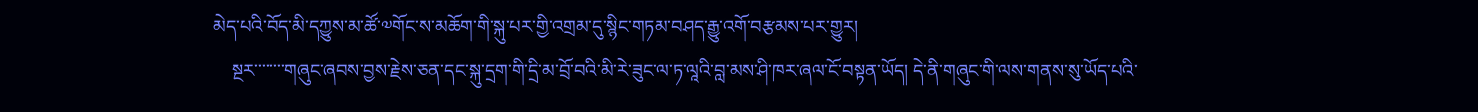མེད་པའི་བོད་མི་དཀྱུས་མ་ཚོ་༧གོང་ས་མཆོག་གི་སྐུ་པར་གྱི་འགྲམ་དུ་སྙིང་གཏམ་བཤད་རྒྱུ་འགོ་བརྩམས་པར་གྱུར།
    སྔར་་་་་་་་གཞུང་ཞབས་བྱས་རྗེས་ཅན་དང་སྐུ་དྲག་གི་དྲི་མ་བྲོ་བའི་མི་རེ་ཟུང་ལ་ཏ་ལཱའི་བླ་མས་ཤི་ཁར་ཞལ་ངོ་བསྟན་ཡོད། དེ་ནི་གཞུང་གི་ལས་གནས་སུ་ཡོད་པའི་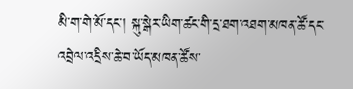མི་ག་གེ་མོ་དང་། སྐུ་སྒེར་ཡིག་ཚང་གི་དྲ་ཐག་འཐག་མཁན་ཚོ་དང་འབྲེལ་འདྲིས་ཆེ་བ་ཡོད་མཁན་ཚོས་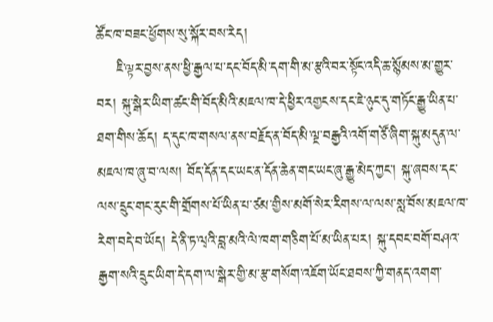ཚོང་ཁ་བཟང་ཕྱོགས་སུ་སྐོར་བས་རེད།
    ཇི་ལྟར་བྱས་ནས་ཕྱི་རྒྱལ་པ་དང་བོད་མི་དག་གི་མ་རྩའི་བར་སྟོང་འདི་ཆ་སྙོམས་མ་གྱུར་བར། སྐུ་སྒེར་ཡིག་ཚང་གི་བོད་མིའི་མཇལ་ཁ་དེ་ཕྱིར་འགྱངས་དང་ཇེ་ཉུང་དུ་གཏོང་རྒྱུ་ཡིན་པ་ཐག་གིས་ཆོད། ད་དུང་ཁ་གསལ་ནས་བརྗོད་ན་བོད་མི་ལྔ་བརྒྱའི་འགོ་གཙོ་ཞིག་སྐུ་མདུན་ལ་མཇལ་ཁ་ཞུ་བ་ལས། བོད་དོན་དང་ཡང་ན་དོན་ཆེན་གང་ཡང་ཞུ་རྒྱུ་མེད་ཀྱང་། སྐུ་ཞབས་དང་ལས་དྲུང་གང་རུང་གི་གྲོགས་པོ་ཡིན་པ་ཙམ་གྱིས་མགོ་སེར་རིགས་ལ་ལས་སླ་བོས་མཇལ་ཁ་རེག་བདེ་བ་ཡོད། དེ་ནི་ཏ་ལྭའི་བླ་མའི་ལེ་ཁག་གཅིག་པོ་མ་ཡིན་པར། སྐུ་དབང་བགོ་བཤའ་རྒྱག་སའི་དྲུང་ཡིག་དེ་དག་ལ་སྒེར་གྱི་མ་རྩ་གསོག་འཇོག་ཡོང་ཐབས་ཀྱི་གནད་འགག་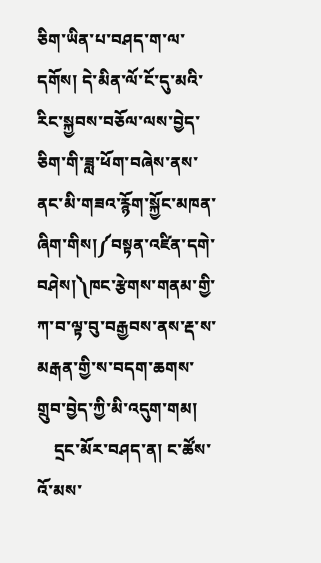ཅིག་ཡིན་པ་བཤད་ག་ལ་དགོས། དེ་མིན་ལོ་ངོ་དུ་མའི་རིང་སྐྱབས་བཅོལ་ལས་བྱེད་ཅིག་གི་ཟླ་ཕོག་བཞེས་ནས་ནང་མི་གཟའ་རྙོག་སྐྱོང་མཁན་ཞིག་གིས།༼བསྟན་འཛིན་དགེ་བཤེས།༽ཁང་རྩེགས་གནམ་གྱི་ཀ་བ་ལྟ་བུ་བརྒྱབས་ནས་རྡ་ས་མརྒན་གྱི་ས་བདག་ཆགས་གྲུབ་བྱེད་ཀྱི་མི་འདུག་གམ།
    དྲང་མོར་བཤད་ན། ང་ཚོས་འོ་མས་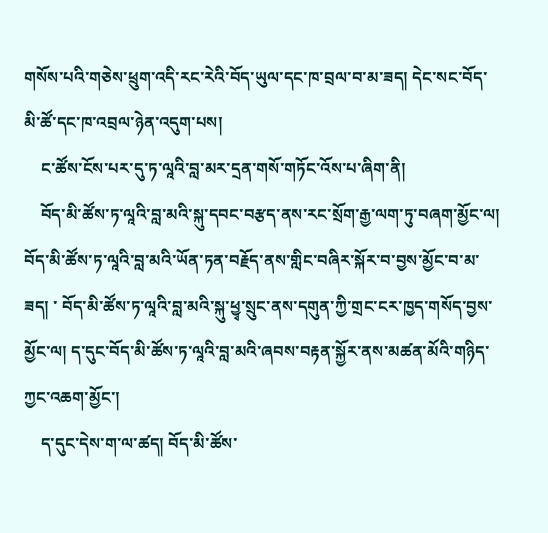གསོས་པའི་གཅེས་ཕྲུག་འདི་རང་རེའི་བོད་ཡུལ་དང་ཁ་བྲལ་བ་མ་ཟད། དེང་སང་བོད་མི་ཚོ་དང་ཁ་འབྲལ་ཉེན་འདུག་པས།
    ང་ཚོས་ངོས་པར་དུ་ཏ་ལཱའི་བླ་མར་དྲན་གསོ་གཏོང་འོས་པ་ཞིག་ནི།
    བོད་མི་ཚོས་ཏ་ལཱའི་བླ་མའི་སྐུ་དབང་བརྩད་ནས་རང་སྲོག་རྒྱ་ལག་ཏུ་བཞག་མྱོང་ལ། བོད་མི་ཚོས་ཏ་ལཱའི་བླ་མའི་ཡོན་ཏན་བརྗོད་ནས་གླིང་བཞིར་སྐོར་བ་བྱས་མྱོང་བ་མ་ཟད། ་ བོད་མི་ཚོས་ཏ་ལཱའི་བླ་མའི་སྐུ་ཕྱྭ་སྲུང་ནས་དགུན་ཀྱི་གྲང་ངར་ཁྱད་གསོད་བྱས་མྱོང་ལ། ད་དུང་བོད་མི་ཚོས་ཏ་ལཱའི་བླ་མའི་ཞབས་བརྟན་སྐྱོར་ནས་མཚན་མོའི་གཉིད་ཀྱང་འཆག་མྱོང་།
    ད་དུང་དེས་ག་ལ་ཚད། བོད་མི་ཚོས་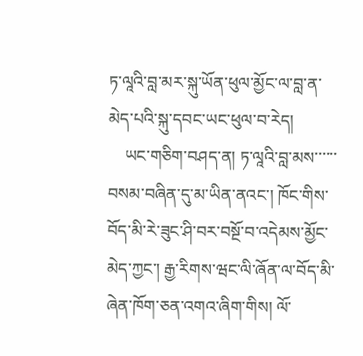ཏ་ལཱའི་བླ་མར་སྐུ་ཡོན་ཕུལ་མྱོང་ལ་བླ་ན་མེད་པའི་སྐུ་དབང་ཡང་ཕུལ་བ་རེད།
    ཡང་གཅིག་བཤད་ན། ཏ་ལཱའི་བླ་མས་་་་་་བསམ་བཞིན་དུ་མ་ཡིན་ནའང་། ཁོང་གིས་བོད་མི་རེ་ཟུང་ཤི་བར་བསྔོ་བ་འདེམས་མྱོང་མེད་ཀྱང་། རྒྱ་རིགས་ཝང་ལི་ཞོན་ལ་བོད་མི་ཞེན་ཁོག་ཅན་འགའ་ཞིག་གིས། ལོ་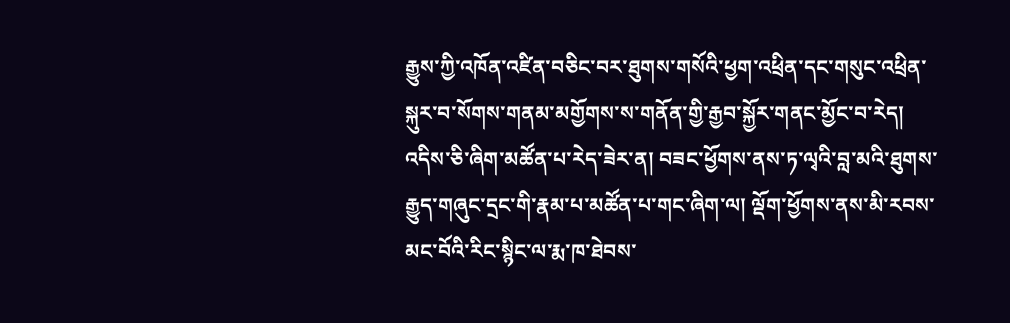རྒྱུས་ཀྱི་འཁོན་འཛིན་བཅིང་བར་ཐུགས་གསོའི་ཕྱག་འཕྲིན་དང་གསུང་འཕྲིན་སྐུར་བ་སོགས་གནམ་མགྱོགས་ས་གནོན་གྱི་རྒྱབ་སྐྱོར་གནང་མྱོང་བ་རེད། འདིས་ཅི་ཞིག་མཚོན་པ་རེད་ཟེར་ན། བཟང་ཕྱོགས་ནས་ཏ་ལྭའི་བླ་མའི་ཐུགས་རྒྱུད་གཞུང་དྲང་གི་རྣམ་པ་མཚོན་པ་གང་ཞིག་ལ། ལྡོག་ཕྱོགས་ནས་མི་རབས་མང་བོའི་རིང་སྙིང་ལ་རྨ་ཁ་ཐེབས་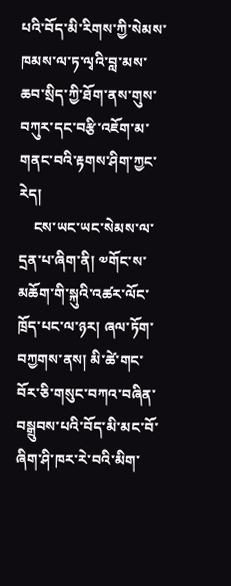པའི་བོད་མི་རིགས་ཀྱི་སེམས་ཁམས་ལ་ཏ་ལྭའི་བླ་མས་ཆབ་སྲིད་ཀྱི་ཐོག་ནས་གུས་བཀུར་དང་བརྩི་འཇོག་མ་གནང་བའི་རྟགས་ཤིག་ཀྱང་རེད།
    ངས་ཡང་ཡང་སེམས་ལ་དྲན་པ་ཞིག་ནི། ༧གོང་ས་མཆོག་གི་སྐུའི་འཚར་ལོང་ཁྲོད་པང་ལ་ཉར། ཞལ་ཏོག་བཀྱགས་ནས། མི་ཚེ་གང་བོར་ཅི་གསུང་བཀའ་བཞིན་བསྒྲུབས་པའི་བོད་མི་མང་བོ་ཞིག་ཤི་ཁར་རེ་བའི་མིག་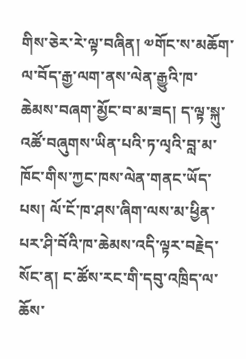གིས་ཅེར་རེ་ལྟ་བཞིན། ༧གོང་ས་མཆོག་ལ་བོད་རྒྱ་ལག་ནས་ལེན་རྒྱུའི་ཁ་ཆེམས་བཞག་མྱོང་བ་མ་ཟད། ད་ལྟ་སྐུ་འཚོ་བཞུགས་ཡིན་པའི་ཏ་ལྭའི་བླ་མ་ཁོང་གིས་ཀྱང་ཁས་ལེན་གནང་ཡོད་པས། ལོ་ངོ་ཁ་ཤས་ཞིག་ལས་མ་ཕྱིན་པར་ཤི་བོའི་ཁ་ཆེམས་འདི་ལྟར་བརྗེད་སོང་ན། ང་ཚོས་རང་གི་དབུ་འཁྲིད་ལ་ཆོས་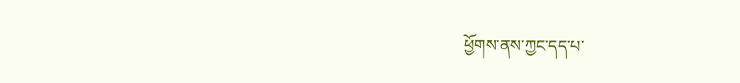ཕྱོགས་ནས་ཀྱང་དད་པ་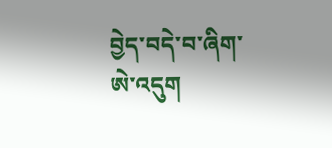བྱེད་བདེ་བ་ཞིག་ཨེ་འདུག